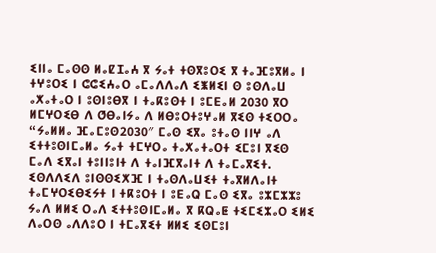ⵉⵏⵏⴰ ⵎⴰⵙⵙ ⵍⴰⵇⵊⴰⵄ ⴳ ⵢⴰⵜ ⵜⵙⴳⵓⵔⵉ ⴳ ⵜⴰⴼⵓⴳⵍⴰ ⵏ ⵜⵖⵓⵔⵉ ⵏ ⵛⵛⵉⵄⴰⵔ ⴰⵎⴰⴷⴷⴰⴷ ⵉⵥⵍⵉⵏ ⵙ ⵓⵙⴷⴰⵡ ⴰⵅⴰⵜⴰⵔ ⵏ ⵓⵙⵏⵓⴱⴳ ⵏ ⵜⴰⴽⵓⵙⵜ ⵏ ⵓⵎⴹⴰⵍ 2030 ⴳⵔ ⵍⵎⵖⵔⵉⴱ ⴷ ⵚⴱⴰⵏⵢⴰ ⴷ ⵍⴱⵓⵔⵜⵓⵖⴰⵍ ⴳⵉⵙ ⵜⵉⵔⵔⴰ “ⵢⴰⵍⵍⴰ ⴼⴰⵎⵓⵙ2030″ ⵎⴰⵙ ⵉⴳⴰ ⵓⵜⴰⵙ ⵏⵏⵖ ⴰⴷ ⵉⵜⵜⵓⵙⵏⵎⴰⵍⴰ ⵢⴰⵜ ⵜⵎⵖⵔⴰ ⵜⴰⵅⴰⵜⴰⵔⵜ ⵉⵎⵓⵏ ⴳⵉⵙ ⵎⴰⴷ ⵉⴳⴰⵏ ⵜⵓⵏⵏⵓⵏⵜ ⴷ ⵜⴰⵏⴼⴳⴰⵏⵜ ⴷ ⵜⴰⵎⴰⴳⵉⵜ.
ⵉⵙⴷⴷⵉⴷ ⵓⵏⵙⵙⵉⵅⴼ ⵏ ⵜⴰⵙⴷⴰⵡⵉⵜ ⵜⴰⴳⵍⴷⴰⵏⵜ ⵜⴰⵎⵖⵔⵉⴱⵉⵢⵜ ⵏ ⵜⴽⵓⵔⵜ ⵏ ⵓⴹⴰⵕ ⵎⴰⵙ ⵉⴳⴰ ⵓⵣⵎⵣⵣⵓ ⵢⴰⴷ ⵍⵍⵉ ⵔⴰⴷ ⵉⵜⵜⵓⵙⵏⵎⴰⵍⴰ ⴳ ⴽⵕⴰⵟ ⵜⵉⵎⵉⵣⴰⵔ ⵉⵍⵉ ⴷⴰⵔⵙ ⴰⴷⴷⵓⵔ ⵏ ⵜⵎⴰⴳⵉⵜ ⵍⵍⵉ ⵉⵙⵎⵓⵏ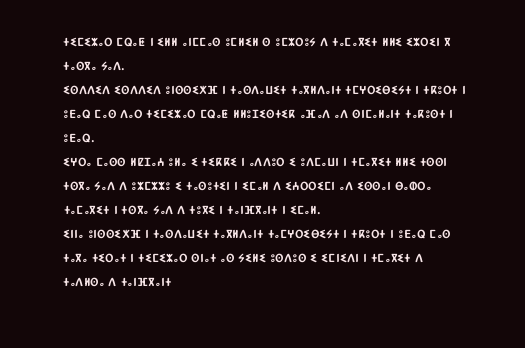ⵜⵉⵎⵉⵣⴰⵔ ⵎⵕⴰⵟ ⵏ ⵉⵍⵍ ⴰⵏⵎⵎⴰⵙ ⵓⵎⵍⵉⵍ ⵙ ⵓⵎⵣⵔⵓⵢ ⴷ ⵜⴰⵎⴰⴳⵉⵜ ⵍⵍⵉ ⵉⵣⵔⵉⵏ ⴳ ⵜⴰⵙⴳⴰ ⵢⴰⴷ.
ⵉⵙⴷⴷⵉⴷ ⵉⵙⴷⴷⵉⴷ ⵓⵏⵙⵙⵉⵅⴼ ⵏ ⵜⴰⵙⴷⴰⵡⵉⵜ ⵜⴰⴳⵍⴷⴰⵏⵜ ⵜⵎⵖⵔⵉⴱⵉⵢⵜ ⵏ ⵜⴽⵓⵔⵜ ⵏ ⵓⴹⴰⵕ ⵎⴰⵙ ⴷⴰⵔ ⵜⵉⵎⵉⵣⴰⵔ ⵎⵕⴰⵟ ⵍⵍⵓⵊⵉⵙⵜⵉⴽ ⴰⴼⴰⴷ ⴰⴷ ⵙⵏⵎⴰⵍⴰⵏⵜ ⵜⴰⴽⵓⵙⵜ ⵏ ⵓⴹⴰⵕ.
ⵉⵖⵔⴰ ⵎⴰⵙⵙ ⵍⵇⵊⴰⵄ ⵓⵍⴰ ⵉ ⵜⵉⴽⴽⵉ ⵏ ⴰⴷⴷⵓⵔ ⵉ ⵓⴷⵎⴰⵡⵏ ⵏ ⵜⵎⴰⴳⵉⵜ ⵍⵍⵉ ⵜⵙⵙⵏ ⵜⵙⴳⴰ ⵢⴰⴷ ⴷ ⵓⵣⵎⵣⵣⵓ ⵉ ⵜⴰⵙⵓⵜⵉⵏ ⵏ ⵉⵎⴰⵍ ⴷ ⵉⵄⵔⵔⵉⵎⵏ ⴰⴷ ⵉⵙⵙⴰⵏ ⴱⴰⵀⵔⴰ ⵜⴰⵎⴰⴳⵉⵜ ⵏ ⵜⵙⴳⴰ ⵢⴰⴷ ⴷ ⵜⵓⴳⵉ ⵏ ⵜⴰⵏⴼⴳⴰⵏⵜ ⵏ ⵉⵎⴰⵍ.
ⵉⵏⵏⴰ ⵓⵏⵙⵙⵉⵅⴼ ⵏ ⵜⴰⵙⴷⴰⵡⵉⵜ ⵜⴰⴳⵍⴷⴰⵏⵜ ⵜⴰⵎⵖⵔⵉⴱⵉⵢⵜ ⵏ ⵜⴽⵓⵔⵜ ⵏ ⵓⴹⴰⵕ ⵎⴰⵙ ⵜⴰⴳⴰ ⵜⵉⵔⴰⵜ ⵏ ⵜⵉⵎⵉⵣⴰⵔ ⵙⵏⴰⵜ ⴰⵙ ⵢⵉⵍⵉ ⵓⵙⴷⵓⵙ ⵉ ⵉⵎⵏⵉⴷⵏ ⵏ ⵜⵎⴰⴳⵉⵜ ⴷ ⵜⴰⴷⵍⵙⴰ ⴷ ⵜⴰⵏⴼⴳⴰⵏⵜ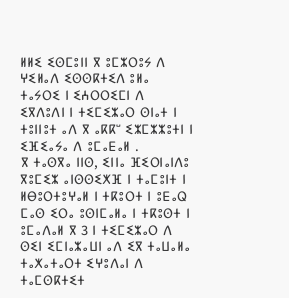ⵍⵍⵉ ⵉⵙⵎⵓⵏⵏ ⴳ ⵓⵎⵣⵔⵓⵢ ⴷ ⵖⵉⵍⴰⴷ ⵉⵙⵙⴽⵜⵉⴷ ⵓⵍⴰ ⵜⴰⵢⵔⵉ ⵏ ⵉⵄⵔⵔⵉⵎⵏ ⴷ ⵉⴳⴷⵓⴷⵏ ⵏ ⵜⵉⵎⵉⵣⴰⵔ ⵙⵏⴰⵜ ⵏ ⵜⵓⵏⵏⵓⵜ ⴰⴷ ⴳ ⴰⴽⴽⵯ ⵉⵣⵎⵣⵣⵓⵜⵏ ⵏ ⵉⴼⵉⴰⵢⴰ ⴷ ⵓⵎⴰⴹⴰⵍ .
ⴳ ⵜⴰⵙⴳⴰ ⵏⵏⵙ, ⵉⵏⵏⴰ ⴼⵉⵔⵏⴰⵏⴷⵓ ⴳⵓⵎⵉⵣ ⴰⵏⵙⵙⵉⵅⴼ ⵏ ⵜⴰⵎⵓⵏⵜ ⵏ ⵍⴱⵓⵔⵜⵓⵖⴰⵍ ⵏ ⵜⴽⵓⵔⵜ ⵏ ⵓⴹⴰⵕ ⵎⴰⵙ ⵉⵔⴰ ⵓⵙⵏⵎⴰⵍⴰ ⵏ ⵜⴽⵓⵙⵜ ⵏ ⵓⵎⴰⴷⴰⵍ ⴳ 3 ⵏ ⵜⵉⵎⵉⵣⴰⵔ ⴷ ⵙⵉⵏ ⵉⵎⵏⴰⵣⴰⵡⵏ ⴰⴷ ⵉⴳ ⵜⴰⵡⴰⵍⴰ ⵜⴰⵅⴰⵜⴰⵔⵜ ⵉⵖⵓⴷⴰⵏ ⴷ ⵜⴰⵎⵙⴽⵜⵉⵜ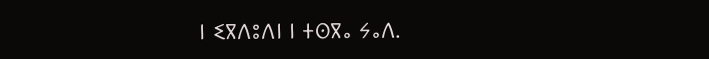ⵏ ⵉⴳⴷⵓⴷⵏ ⵏ ⵜⵙⴳⴰ ⵢⴰⴷ.